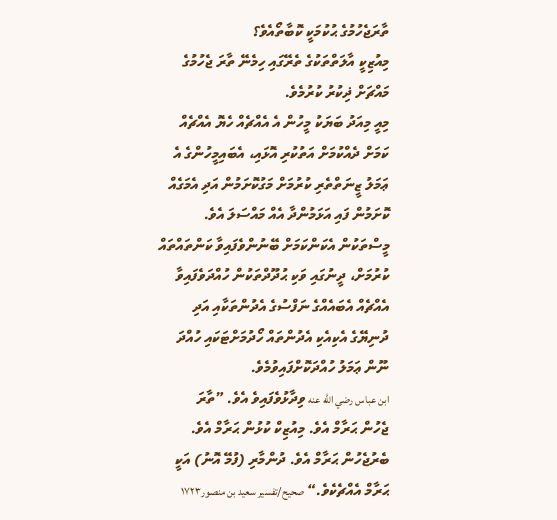ތާރަޖެހުމުގެ ޙުކުމަކީ ކޮބާތޯއެވެ؟
މިއުޒިކީ އާލަތްތަކުގެ ތެރޭގައި ހިމެނޭ ތާރަ ޖެހުމުގެ މައްޗަށް ޛިކުރު ކުރުމެވެ.
މިއީ މިއަދު ބަޔަކު މީހުން އެ އެއްޗެއް ހެޔޮ އެއްޗެއް ކަމަށް ދެއްކުމަށް އަތުކުރި އޮޅައި، އެބައިމީހުންގެ އެ ޢަމަލު ޒީނަތްތެރި ކުރުމަށް މަގުކޮށަމުން އަދި އެމަގެއް ކޮށަމުން ފައި އަޅަމުންދާ އެއް މައްސަލަ އެވެ. މީސްތަކުން އެކަންކަމަށް ބޭނުންވެފައިވާ ކަންތައްތައް ކުރުމަށް، ދީނުގައި ވަކި ޙުދޫދްތަކުން ހުއްދަވެފައިވާ އެއްޗެއް އެބައެއްގެ ނަފްސުގެ އެދުންތަކާއި އަދި ދުނިޔޭގެ އެކިއެކި އެދުންތައް ހޯދުމަށްޓަކައި ހުއްދަ ނޫން ޢަމަލު ހުއްދަކޮށްފައިވުމެވެ.
ابن عباس رضي الله عنه ވިދާޅުވެފައިވެ އެވެ. ”ތާރަ ޖެހުން ޙަރާމް އެވެ. މިއުޒިކް ކުޅުން ޙަރާމް އެވެ. ބެރުޖެހުން ޙަރާމް އެވެ. ދުންމާރި (ފުމޭ އޮނު) އަކީ ޙަރާމް އެއްޗެކެވެ.“ صحيح/تفسير سعيد بن منصور١٧٢٣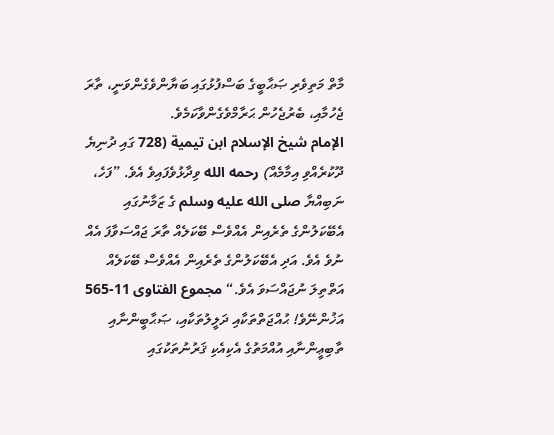މާތް މަތިވެރި ޞަޙާބީގެ ބަސްފުޅުގައި ބަޔާންވެގެންވަނީ، ތާރަ ޖެހުމާއި، ބެރުޖެހުން ޙަރާމްވެގެންވާކަމެވެ.
الإمام شيخ الإسلام ابن تيمية (728 ގައި ދުނިޔެ ދޫކުރެއްވި އިމާމެއް) رحمه الله ވިދާޅުވެފައިވެ އެވެ. ”ފަހެ، ނަބިއްޔާ صلى الله عليه وسلم ގެ ޒަމާނުގައި އެބޭކަލުންގެ ތެރެއިން އެއްވެސް ބޭކަލެއް ތާރަ ޖައްސަވާފަ އެއް ނުވެ އެވެ. އަދި އެބޭކަލުންގެ ތެރެއިން އެއްވެސް ބޭކަލެއް އަތްތިލަ ނުޖައްސަވަ އެވެ.“ مجموع الفتاوى 11-565
އަޚުންނޭވެ! ޙުއްޖަތްތަކާއި ދަލީލުތަކާއި، ޞަޙާބީންނާއި ތާބިޢީންނާއި އުއްމަތުގެ އެކިއެކި ޤަރުނުތަކުގައި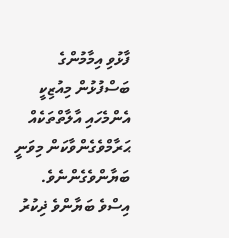ފާޅުވި އިމާމުންގެ ބަސްފުޅުން މިއުޒިކީ އެންމެހައި އާލާތްތަކެއް ޙަރާމްވެގެންވާކަން މިވަނީ ބަޔާންވެގެންނެވެ.
އިސްވެ ބަޔާންވެ ޛިކުރު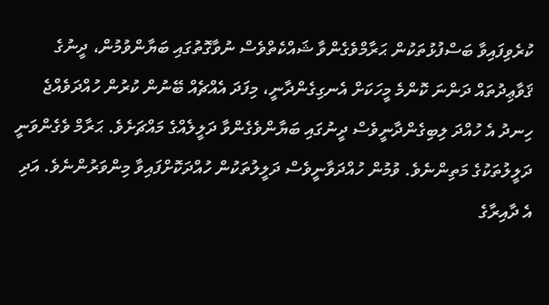ކުރެވިފައިވާ ބަސްފުޅުތަކުން ޙަރާމްވެގެންވާ ޝައްކެތްވެސް ނުވާގޮތުގައި ބަޔާންވުމުން، ދީނުގެ ޤަވާޢިދުތައް ދަންނަ ކޮންމެ މީހަކަށް އެނގިގެންދާނީ، މިފަދަ އެއްޗެއް ބޭނުން ކުރުން ހުއްދަވެއްޖެ ހިނދު އެ ހުއްދަ ލިބިގެންދާނީވެސް ދީނުގައި ބަޔާންވެގެންވާ ދަލީލެއްގެ މައްޗަށެވެ. ޙަރާމް ވެގެންވަނީ ދަލީލުތަކުގެ މަތިންނެވެ. ވުމުން ހުއްދަވާނީވެސް ދަލީލުތަކުން ހުއްދަކޮށްފައިވާ މިންވަރުންނެވެ. އަދި އެ ދާއިރާގެ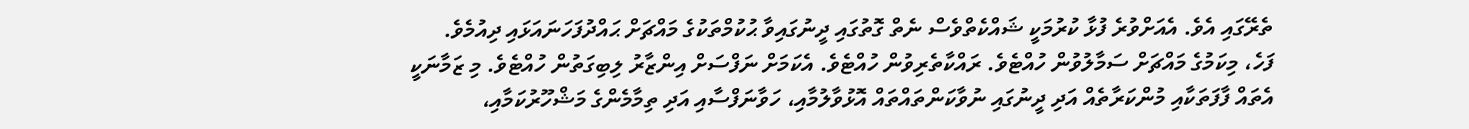ތެރޭގައި އެވެ. އެއަށްވުރެ ފުޅާ ކުރުމަކީ ޝައްކެތްވެސް ނެތް ގޮތުގައި ދީނުގައިވާ ޙުކުމްތަކުގެ މައްޗަށް ޙައްދުފަހަނައަޅައި ދިއުމެވެ.
ފަހެ، މިކަމުގެ މައްޗަށް ސަމާލުވުން ހުއްޓެވެ. ރައްކާތެރިވުން ހުއްޓެވެ. އެކަމަށް ނަފްސަށް އިންޒާރު ލިބިގަތުން ހުއްޓެވެ. މި ޒަމާނަކީ އެތައް ފާފަތަކާއި މުންކަރާތެއް އަދި ދީނުގައި ނުވާކަންތައްތައް އޮޅުވާލުމާއި، ހަވާނަފްސާއި އަދި ތިމާމެންގެ މަޝްހޫރުކަމާއި،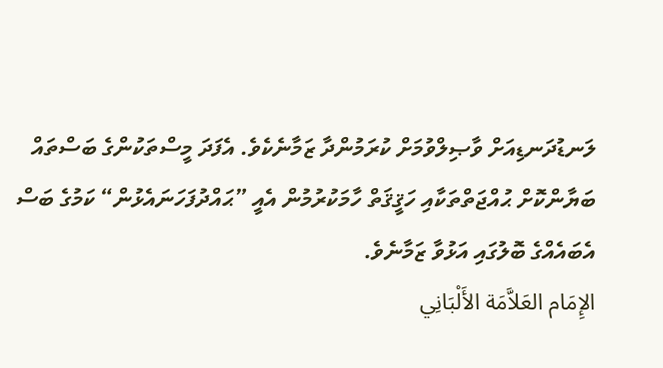ލަނޑުދަނޑިއަށް ވާޞިލްވުމަށް ކުރަމުންދާ ޒަމާނެކެވެ. އެފަދަ މީސްތަކުންގެ ބަސްތައް ބަޔާންކޮށް ޙުއްޖަތްތަކާއި ހަޤީޤަތް ހާމަކުރުމުން އެއީ ”ޙައްދުފަހަނައެޅުން“ ކަމުގެ ބަސް އެބައެއްގެ ބޮލުގައި އަޅުވާ ޒަމާނެވެ.
الإِمَام العَلاَّمَة الأَلْبَانِي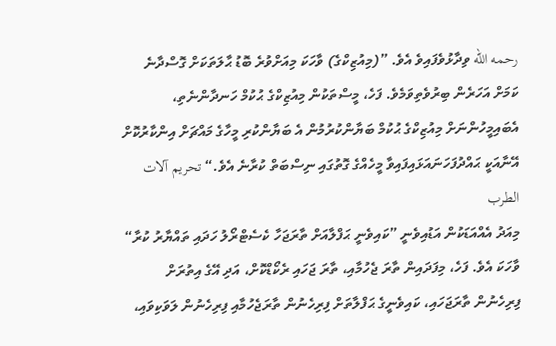رحمه الله ވިދާޅުވެފައިވެ އެވެ. ”(މިއުޒިކްގެ) ވާހަކަ މިއަށްވުރެ ބޮޑު ޙާލަތަކަށް ގޮސްދާނެ ކަމަށް އަހަރެން ބިރުވެތިވަމެވެ. ފަހެ، މީސްތަކުން މިއުޒިކްގެ ޙުކުމް ހަނދާންނެތި، އެބައިމީހުންނަށް މިއުޒިކްގެ ޙުކުމް ބަޔާންކުރުމުން އެ ބަޔާންކުރި މީހާގެ މައްޗަށް އިންކާރުކޮށް އޭނާއަކީ ޙައްދުފަހަނައަޅައިފައިވާ މީހެއްގެ ގޮތުގައި ނިސްބަތް ކުރާނެ އެވެ.“ تحريم آلات الطرب
މިއަދު އެއްއަޑަކުން އަޑުއިވެނީ ”ކައިވެނީ ޙަފްލާއަށް ތާރަޖަހާ ކެސެޓްރޯލު ހަދައި ތައްޔާރު ކުރާ“ ވާހަކަ އެވެ. ފަހެ، މިފަދައިން ތާރަ ޖެހުމާއި، ތާރަ ޖަހައި ރެކޯޑްކޮށް، އަދި އޭގެ އިތުރަށް ފިރިހެނުން ތާރަޖަހައި، ކައިވެނީގެ ޙަފްލާތަށް ފިރިހެނުން ތާރަޖެހުމާއި ފިރިހެނުން ލަވަކިވައި،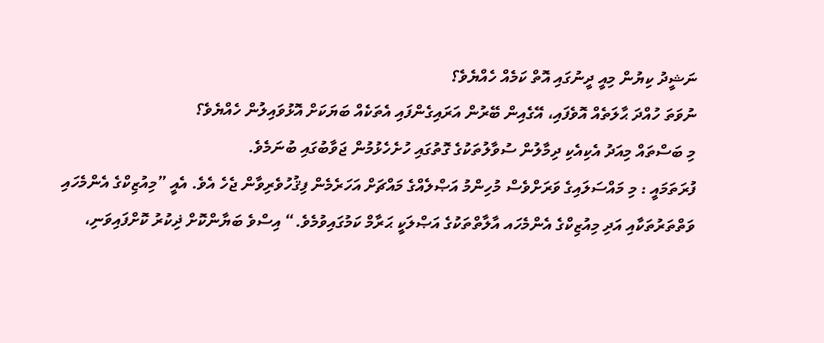ނަޝީދު ކިޔުން މިއީ ދީނުގައި އޮތް ކަމެއް ހެއްޔެވެ؟
ނުވަތަ ހުއްދަ ޙާލަތެއް އޮވެފައި، އޭގެއިން ބޭރުން އަރައިގެންފައި އެތަކެއް ބަޔަކަށް އޮޅުވައިލުން ހެއްޔެވެ؟
މި ބަސްތައް މިއަދު އެކިއެކި ދިމާލުން ސުވާލުތަކުގެ ގޮތުގައި ހުށެހެޅުމުން ޖަވާބުގައި ބުނަމެވެ.
ފުރަތަމައީ : މި މައްސަލައިގެ ވަރަށްވެސް މުހިންމު އަޞްލެއްގެ މައްޗަށް އަހަރެމެން ފިޤުހުވެރިވާން ޖެހެ އެވެ. އެއީ ”މިއުޒިކްގެ އެންމެހައި ވަތްތަރުތަކާއި އަދި މިއުޒިކްގެ އެންމެހައ އާލާތްތަކުގެ އަޞްލަކީ ޙަރާމް ކަމުގައިވުމެވެ.“ އިސްވެ ބަޔާންކޮށް ޛިކުރު ކޮށްފައިވަނި،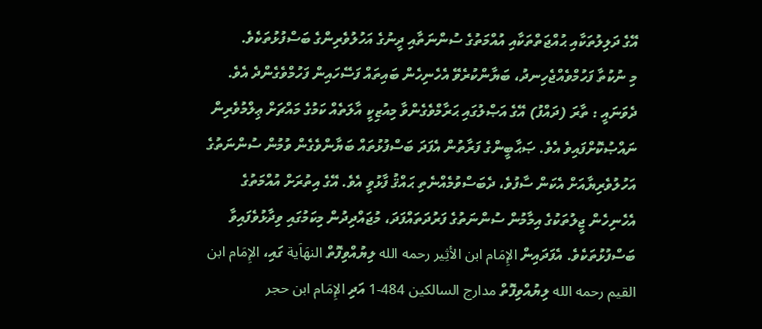އޭގެ ދަލިލުތަކާއި ޙުއްޖަތްތަކާއި އުއްމަތުގެ ސުންނަތާއި ދީނުގެ އަހުލުވެރިންގެ ބަސްފުޅުތަކެވެ.
މި ނުކުތާ ފަހުމްވެއްޖެހިނދު، ބަޔާންކުރެވޭ އެހެނިހެން ބައިތައް ފަސޭހައިން ފަހުމްވެގެންދެ އެވެ.
ދެވަނައީ : ތާރަ (ދައްފު) އޭގެ އަޞްލުގައި ޙަރާމްވެގެންވާ މިއުޒިކީ އާލަތެއް ކަމުގެ މައްޗަށް ޢިލްމުވެރިން ނައްޞުކޮށްފައިވެ އެވެ. ޞަޙާބީންގެ ފަރާތުން އެފަދަ ބަސްފުޅުތައް ބަޔާންވެގެން ވުމުން ސުންނަތުގެ އަހުލުވެރިޔާއަށް އެކަން ސާފުވެ، ދެބަސްވުމެއްނެތި ޙައްޤު ފާޅުވީ އެވެ. އޭގެ އިތުރަށް އުއްމަތުގެ އެހެނިހެން ޖީލުތަކުގެ އިމާމުން ސުންނަތުގެ ފަރުދަތައްފަދަ، މުޖައްދިދުން މިކަމުގައި ވިދާޅުވެފައިވާ ބަސްފުޅުތަކެވެ. އެފަދައިން الإِمَام ابن الأثِير رحمه الله ލިޔުއްވިފޮތް النهَاَية ގައި، الإِمَام ابن القيم رحمه الله ލިޔުއްވިފޮތް مدارج السالكين 484-1 އަދި الإِمَام ابن حجر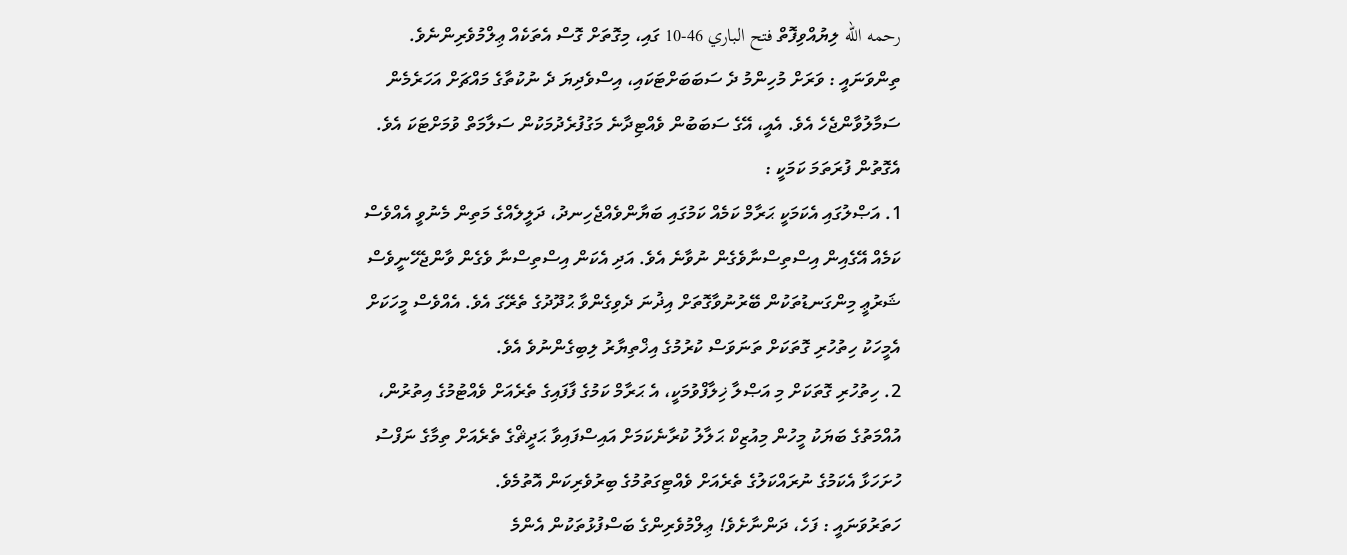رحمه الله ލިޔުއްވިފޮތް فتح الباري 46-10 ގައި، މިގޮތަށް ގޮސް އެތަކެއް ޢިލްމުވެރިންނެވެ.
ތިންވަނައީ : ވަރަށް މުހިންމު ދެ ސަބަބަށްޓަކައި، އިސްވެދިޔަ ދެ ނުކުތާގެ މައްޗަށް އަހަރެމެން ސަމާލުވާންޖެހެ އެވެ. އެއީ، އޭގެ ސަބަބުން ވެއްޓިދާނެ މަގުފުރެދުމަކުން ސަލާމަތް ވުމަށްޓަކަ އެވެ. އެގޮތުން ފުރަތަމަ ކަމަކީ :
1. އަޞްލުގައި އެކަމަކީ ޙަރާމް ކަމެއް ކަމުގައި ބަޔާންވެއްޖެހިނދު، ދަލީލެއްގެ މަތިން މެނުވީ އެއްވެސް ކަމެއް އޭގެއިން އިސްތިސްނާވެގެން ނުވާނެ އެވެ. އަދި އެކަން އިސްތިސްނާ ވެގެން ވާންޖެހޭނީވެސް ޝަރުޢީ މިންގަނޑުތަކުން ބޭރުނުވާގޮތަށް އިޛުނަ ދެވިގެންވާ ޙުދޫދުގެ ތެރޭގަ އެވެ. އެއްވެސް މީހަކަށް އެމީހަކު ހިތުހުރި ގޮތަކަށް ތަނަވަސް ކުރުމުގެ އިޚްތިޔާރު ލިބިގެންނުވެ އެވެ.
2. ހިތުހުރި ގޮތަކަށް މި އަޞްލާ ޚިލާފްވުމަކީ، އެ ޙަރާމް ކަމުގެ ފާފައިގެ ތެރެއަށް ވެއްޓުމުގެ އިތުރުން، އުއްމަތުގެ ބަޔަކު މީހުން މިއުޒިކް ޙަލާލު ކުރާނެކަމަށް އައިސްފައިވާ ޙަދީޘްގެ ތެރެއަށް ތިމާގެ ނަފްސު ހުށަހަޅާ އެކަމުގެ ނުރައްކަލުގެ ތެރެއަށް ވެއްޓިގަތުމުގެ ބިރުވެރިކަން އޮތުމެވެ.
ހަތަރުވަނައީ : ފަހެ، ދަންނާށެވެ! ޢިލްމުވެރިންގެ ބަސްފުޅުތަކުން އެންމެ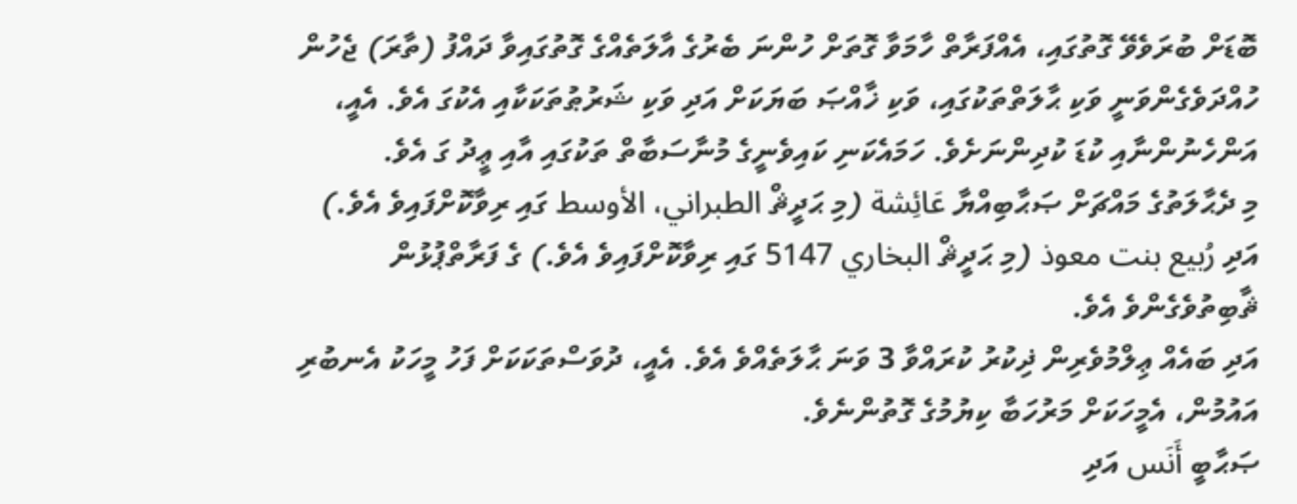ބޮޑަށް ބުރަވެވޭ ގޮތުގައި، އެއްފަރާތް ހާމަވާ ގޮތަށް ހުންނަ ބެރުގެ އާލަތެއްގެ ގޮތުގައިވާ ދައްފު (ތާރަ) ޖެހުން ހުއްދަވެގެންވަނީ ވަކި ޙާލަތްތަކުގައި، ވަކި ޚާއްޞަ ބަޔަކަށް އަދި ވަކި ޝަރުޠުތަކަކާއި އެކުގަ އެވެ. އެއީ، އަންހެނުންނާއި ކުޑަ ކުދިންނަށެވެ. ހަމައެކަނި ކައިވެނީގެ މުނާސަބާތް ތަކުގައި އާއި ޢީދު ގަ އެވެ.
މި ދެޙާލަތުގެ މައްޗަށް ޞަޙާބިއްޔާ عَائِشة (މި ޙަދީޘް الطبراني، الأوسط ގައި ރިވާކޮށްފައިވެ އެވެ.) އަދި رُبيع بنت معوذ (މި ޙަދީޘް البخاري 5147 ގައި ރިވާކޮށްފައިވެ އެވެ.) ގެ ފަރާތްޕުޅުން ޘާބިތުވެގެންވެ އެވެ.
އަދި ބައެއް ޢިލްމުވެރިން ޛިކުރު ކުރައްވާ 3 ވަނަ ޙާލަތެއްވެ އެވެ. އެއީ، ދުވަސްތަކަކަށް ފަހު މީހަކު އެނބުރި އައުމުން، އެމީހަކަށް މަރުހަބާ ކިޔުމުގެ ގޮތުންނެވެ.
ޞަޙާބީ أَنَس އަދި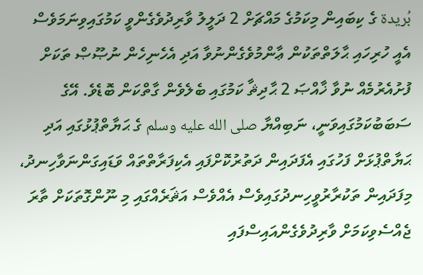بُريدة ގެ ކިބައިން މިކަމުގެ މައްޗަށް 2 ދަލީލު ވާރިދުވެގެންވީ ކަމުގައިވިނަމަވެސް އެއީ ހުރިހައި ޙާލަތްތަކުން ޢާންމުވެގެންނުވާ އަދި އެހެނިހެން ނުޞޫޞް ތަކަށް ފުށުއެރުމެއް ނުވާ ޚާއްޞަ 2 ޙާދިޘާ ކަމުގައި ބެލެވެން ގާތްކަން ބޮޑެވެ. އޭގެ ސަބަބުކަމުގައިވަނީ، ނަބިއްޔާ صلى الله عليه وسلم ގެ ޙަޔާތްޕުޅުގައި އަދި ޙަޔާތްޕުޅަށް ފަހުގައި އެފަދައިން ދަތުރުކޮށްފައި އެކިފަރާތްތައް ވަޑައިގަންނަވާހިނދު، މިފަދައިން ތަކުރާރުވީހިނދުގައިވެސް އެއްވެސް އަޘަރެއްގައި މި ނޫންގޮތަކަށް ތާރަ ޖެއްސެވިކަމަށް ވާރިދުވެގެންއައިސްފައި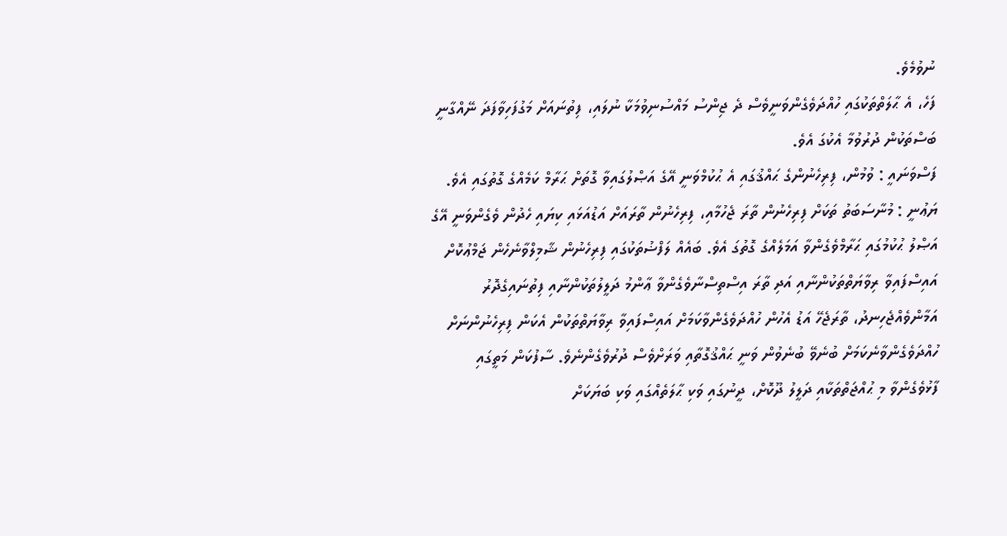ނުވުމެވެ.
ފަހެ، އެ ޙާލަތްތަކުގައި ހުއްދަވެގެންވަނީވެސް ދެ ޖިންސު މައްސުނިވުމަކާ ނުލައި، ފިތުނައަށް މަގުފަހިވާފަދަ ނޭއްގާނީ ބަސްތަކުން ދުރުވުމާ އެކުގަ އެވެ.
ފަސްވަނައީ : ވުމުން، ފިރިހެނުންގެ ޙައްޤުގައި އެ ޙުކުމްވަނީ އޭގެ އަޞްލުގައިވާ ގޮތަށް ޙަރާމް ކަމެއްގެ ގޮތުގައި އެވެ. ޔަޢުނީ : މުނާސަބަތު ތަކަށް ފިރިހެނުން ތާރަ ޖެހުމާއި، ފިރިހެނުން ތާރައަށް އަޑުއަޅައި ކިޔައި ހެދުން ވެގެންވަނީ އޭގެ އަޞްލު ޙުކުމުގައި ޙަރާމްވެގެންވާ އަމަލެއްގެ ގޮތުގަ އެވެ. ބައެއް ލަފްޟުތަކުގައި ފިރިހެނުން ޝާމިލްވާނެހެން ޖަމްޢުކޮށް އައިސްފައިވާ ރިވާޔަތްތަކުންނާއި އަދި ތާރަ އިސްތިސްނާވެގެންވާ ޢާންމު ދަލީލުތަކުންނާއި ފިތުނައިގެދޮރު އަމާންވެއްޖެހިނދު، ތާރަޖެހޭ އަޑު އެހުން ހުއްދަވެގެންވާކަމަށް އައިސްފައިވާ ރިވާޔަތްތަކުން އެކަން ފިރިހެނުންނަށް ހުއްދަވެގެންވާނެކަމަށް ބުނެވޭ ބުނެވުން ވަނީ ޙައްޤުގޮތާއި ވަރަށްވެސް ދުރުވެގެންނެވެ. ސާފުކަން މަތީގައި ފާޅުވެގެންވާ މި ޙުއްޖަތްތަކާއި ދަލީލު ދޫކޮށް، ދީނުގައި ވަކި ޙާލަތެއްގައި ވަކި ބަޔަކަށް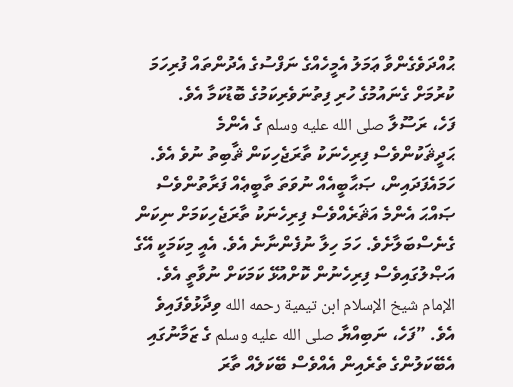ޙުއްދަވެގެންވާ ޢަމަލު އެމީހެއްގެ ނަފްސުގެ އެދުންތައް ފުރިހަމަ ކުރުމަށް ގެނައުމުގެ ހުރި ފިތުނަވެރިކަމުގެ ބޮޑުކަމާ އެވެ.
ފަހެ، ރަސޫލާ صلى الله عليه وسلم ގެ އެންމެ ޙަދީޘަކުންވެސް ފިރިހެނަކު ތާރަޖެހިކަން ޘާބިތު ނުވެ އެވެ. ހަމައެފަދައިން، ޞަޙާބީއެއް ނުވަތަ ތާބީޢެއް ފަރާތުންވެސް ޞައްޙަ އެންމެ އަޘަރެއްވެސް ފިރިހެނަކު ތާރަޖެހިކަމަށް ނިކަން ގެނެސްބަލާށެވެ. ހަމަ ހިލާ ނުފެންނާނެ އެވެ. އެއީ މިކަމަކީ އޭގެ އަޞްލުގައިވެސް ފިރިހެނުން ކޮށްއުޅޭ ކަމަކަށް ނުވާތީ އެވެ. الإمام شيخ الإسلام ابن تيمية رحمه الله ވިދާޅުވެފައިވެ އެވެ. ”ފަހެ، ނަބިއްޔާ صلى الله عليه وسلم ގެ ޒަމާނުގައި އެބޭކަލުންގެ ތެރެއިން އެއްވެސް ބޭކަލެއް ތާރަ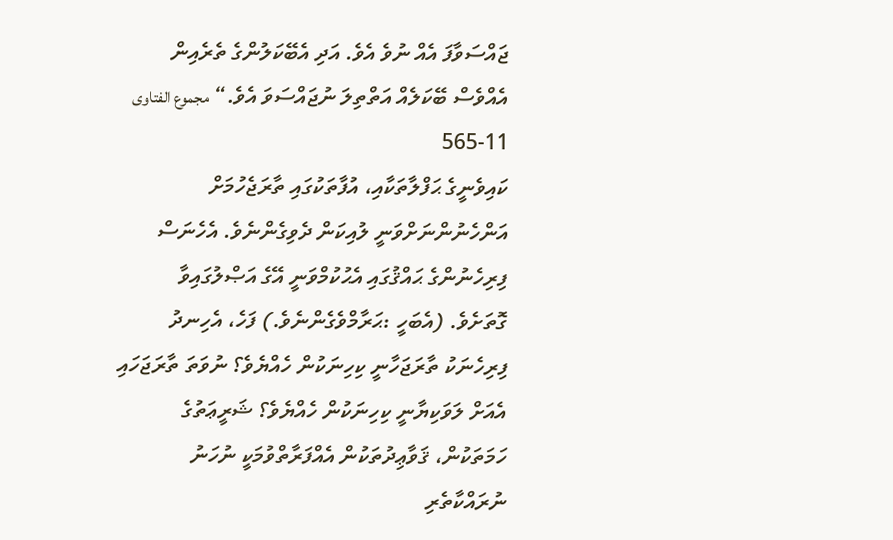ޖައްސަވާފަ އެއް ނުވެ އެވެ. އަދި އެބޭކަލުންގެ ތެރެއިން އެއްވެސް ބޭކަލެއް އަތްތިލަ ނުޖައްސަވަ އެވެ.“ مجموع الفتاوى 11-565
ކައިވެނީގެ ޙަފްލާތަކާއި، އުފާތަކުގައި ތާރަޖެހުމަށް އަންހެނުންނަށްވަނީ ލުއިކަން ދެވިގެންނެވެ. އެހެނަސް ފިރިހެނުންގެ ޙައްޤުގައި އެޙުކުމްވަނީ އޭގެ އަޞްލުގައިވާ ގޮތަށެވެ. (އެބަހީ :ޙަރާމްވެގެންނެވެ.) ފަހެ، އެހިނދު ފިރިހެނަކު ތާރަޖަހާނީ ކިހިނަކުން ހެއްޔެވެ؟ ނުވަތަ ތާރަޖަހައި އެއަށް ލަވަކިޔާނީ ކިހިނަކުން ހެއްޔެވެ؟ ޝަރީޢަތުގެ ހަމަތަކުން، ޤަވާޢިދުތަކުން އެއްފަރާތްވުމަކީ ނުހަނު ނުރައްކާތެރި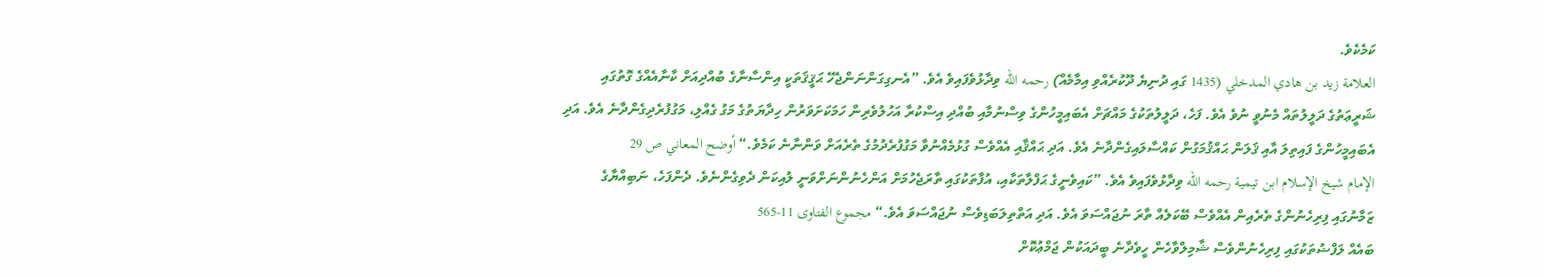ކަމެކެވެ.
العلامة زيد بن هادي المدخلي (1435 ގައި ދުނިޔެ ދޫކުރެއްވި އިމާމެއް) رحمه الله ވިދާޅުވެފައިވެ އެވެ. ”އެނގިގަންނަންޖެހޭ ޙަޤީޤަތަކީ އިންސާނާގެ ބުއްދިއަށް ކާނާއެއްގެ ގޮތުގައި ޝަރީޢަތުގެ ދަލީލުތައް މެނުވީ ނުވެ އެވެ. ފަހެ، ދަލީލުތަކުގެ މައްޗަށް އެބައިމީހުންގެ ވިސްނުމާއި ބުއްދި އިސްކުރާ އަހުލުވެރިން ހަމަކަށަވަރުން ހިދާޔަތުގެ މަގު ގެއްލި، މަގުފުރެދިގެންދާނެ އެވެ. އަދި އެބައިމީހުންގެ ފައިތިލަ އާއި ޤަލަން ޙައްޤުމަގުން ކައްސާލައިގެންދާނެ އެވެ. އަދި ޙައްޤާއި އެއްވެސް ގުޅުމެއްނުވާ މަގުފުރެދުމުގެ ތެރެއަށް ވަންނާނެ ކަމެވެ.“ أوضح المعاني ص 29
الإمام شيخ الإسلام ابن تيمية رحمه الله ވިދާޅުވެފައިވެ އެވެ. ”ކައިވެނީގެ ޙަފްލާތަކާއި، އުފާތަކުގައި ތާރަޖެހުމަށް އަންހެނުންނަށްވަނީ ލުއިކަން ދެވިގެންނެވެ. ދެންފަހެ، ނަބިއްޔާގެ ޒަމާނުގައި ފިރިހެނުންގެ ތެރެއިން އެއްވެސް ބޭކަލެއް ތާރަ ނުޖައްސަވަ އެވެ. އަދި އަތްތިލަބަޑިވެސް ނުޖައްސަވަ އެވެ.“ مجموع الفتاوى 11-565
ބައެއް ލަފްޟުތަކުގައި ފިރިހެނުންވެސް ޝާމިލްވާހެން ހީވެދާނެ ބީދައަކުން ޖަމްޢުކޮށް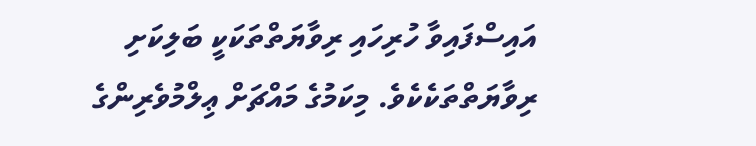އައިސްފައިވާ ހުރިހައި ރިވާޔަތްތަކަކީ ބަލިކަށި ރިވާޔަތްތަކެކެވެ. މިކަމުގެ މައްޗަށް ޢިލްމުވެރިންގެ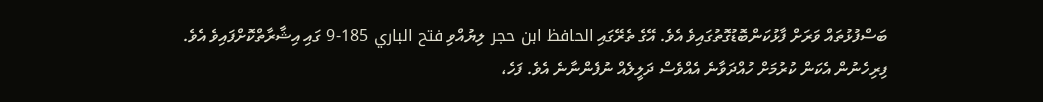ބަސްފުޅުތައް ވަރަށް ފާޅުކަންބޮޑުގޮތުގައިވެ އެވެ. އޭގެ ތެރޭގައި الحافظ ابن حجر ލިޔުއްވި فتح الباري 185-9 ގައި އިޝާރާތްކޮށްފައިވެ އެވެ.
ފިރިހެނުން އެކަން ކުރުމަށް ހުއްދަވާނެ އެއްވެސް ދަލީލެއް ނުފެންނާނެ އެވެ. ފަހެ،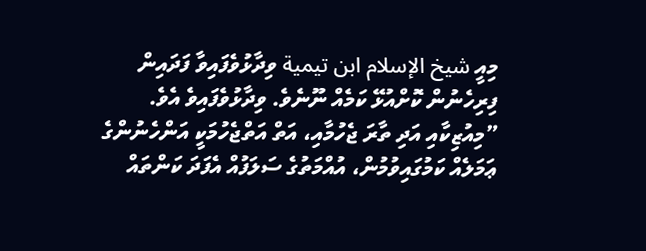މިއީ شيخ الإسلام ابن تيمية ވިދާޅުވެފައިވާ ފަދައިން ފިރިހެނުން ކޮށްއުޅޭ ކަމެއް ނޫނެވެ. ވިދާޅުވެފައިވެ އެވެ. ”މިއުޒިކާއި އަދި ތާރަ ޖެހުމާއި، އަތް އަތްޖެހުމަކީ އަންހެނުންގެ ޢަމަލެއް ކަމުގައިވުމުން، އުއްމަތުގެ ސަލަފުއް އެފަދަ ކަންތައް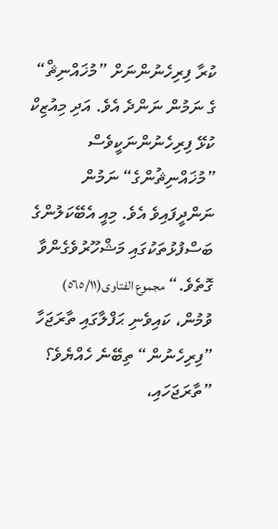ކުރާ ފިރިހެނުންނަށް ”މުޚައްނިޘް“ ގެ ނަމުން ނަންދެ އެވެ. އަދި މިއުޒިކް ކުޅޭ ފިރިހެނުންނަކީވެސް ”މުޚައްނިޘުންގެ“ ނަމުން ނަންދީފައިވެ އެވެ. މިއީ އެބޭކަލުންގެ ބަސްފުޅުތަކުގައި މަޝްހޫރުވެގެންވާ ގޮތެވެ.“ مجموع الفتاوى(٥٦٥/١١)
ވުމުން، ކައިވެނި ޙަފްލާގައި ތާރަޖަހާ ”ފިރިހެނުން“ ތިބޭނެ ހެއްޔެވެ؟ ”ތާރަޖަހައި،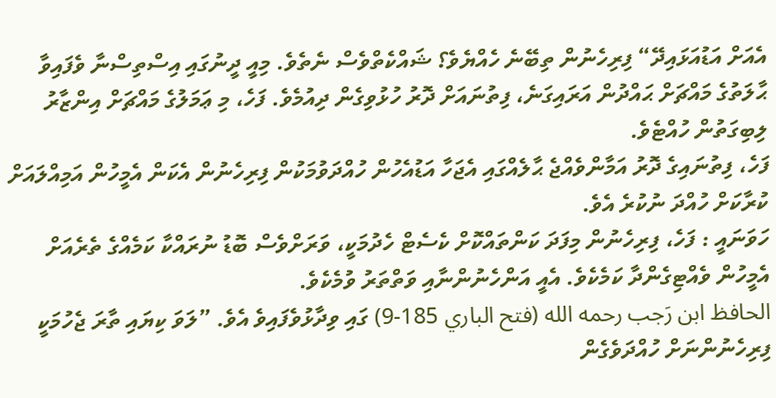އެއަށް އަޑުއަޅައިދޭ“ ފިރިހެނުން ތިބޭނެ ހެއްޔެވެ؟ ޝައްކެތްވެސް ނެތެވެ. މިއީ ދީނުގައި އިސްތިސްނާ ވެފައިވާ ޙާލަތުގެ މައްޗަށް ޙައްދުން އަރައިގަނެ، ފިތުނައަށް ދޮރު ހުޅުވިގެން ދިއުމެވެ. ފަހެ، މި ޢަމަލުގެ މައްޗަށް އިންޒާރު ލިބިގަތުން ހުއްޓެވެ.
ފަހެ، ފިތުނައިގެ ދޮރު އަމާންވެއްޖެ ޙާލެއްގައި އެޖަހާ އަޑުއެހުން ހުއްދަވުމަކުން ފިރިހެނުން އެކަން އެމީހުން އަމިއްލައަށް ކުރާކަށް ހުއްދަ ނުކުރެ އެވެ.
ހަވަނައީ : ފަހެ، ފިރިހެނުން މިފަދަ ކަންތައްކޮށް ކެސެޓް ހެދުމަކީ، ވަރަށްވެސް ބޮޑު ނުރައްކާ ކަމެއްގެ ތެރެއަށް އެމީހުން ވެއްޓިގެންދާ ކަމެކެވެ. އެއީ އަންހެނުންނާއި ވަތްތަރު ވުމެކެވެ.
الحافظ ابن رَجب رحمه الله (فتح الباري 185-9) ގައި ވިދާޅުވެފައިވެ އެވެ. ”ލަވަ ކިޔައި ތާރަ ޖެހުމަކީ ފިރިހެނުންނަށް ހުއްދަވެގެން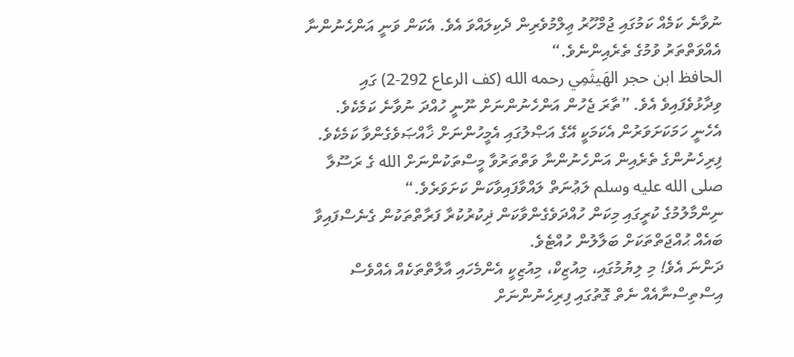ނުވާނެ ކަމެއް ކަމުގައި ޖުމްހޫރު ޢިލްމުވެރިން ދެކިލައްވަ އެވެ. އެކަން ވަނީ އަންހެނުންނާ އެއްވަތްތަރު ވުމުގެ ތެރެއިންނެވެ.“
الحافظ ابن حجر الهَيثَمِي رحمه الله (كف الرعاع 292-2) ގައި ވިދާޅުވެފައިވެ އެވެ. ”ތާރަ ޖެހުން އަންހެނުންނަށް ނޫނީ ހުއްދަ ނުވާނެ ކަމެކެވެ. އެހެނީ ހަމަކަށަވަރުން އެކަމަކީ އޭގެ އަޞްލުގައި އެމީހުންނަށް ޚާއްޞަވެގެންވާ ކަމެކެވެ. ފިރިހެނުންގެ ތެރެއިން އަންހެނުންނާ ވަތްތަރުވާ މީސްތަކުންނަށް الله ގެ ރަސޫލާ صلى الله عليه وسلم ލަޢުނަތް ލައްވާފައިވާކަން ކަށަވަރެވެ.“
ނިންމާލުމުގެ ކުރީގައި މިކަން ހުއްދަވެގެންވާކަން ޛިކުރުކުރާ ފަރާތްތަކުން ގެނެސްފައިވާ ބައެއް ޙުއްޖަތްތަކަށް ބަލާލުން ހުއްޓެވެ.
ދަންނަ އެވެ! މި ލިޔުމުގައި، މިއުޒިކް، މިއުޒިކީ އެންމެހައި އާލާތްތަކެއް އެއްވެސް އިސްތިސްނާއެއް ނެތް ގޮތުގައި ފިރިހެނުންނަށް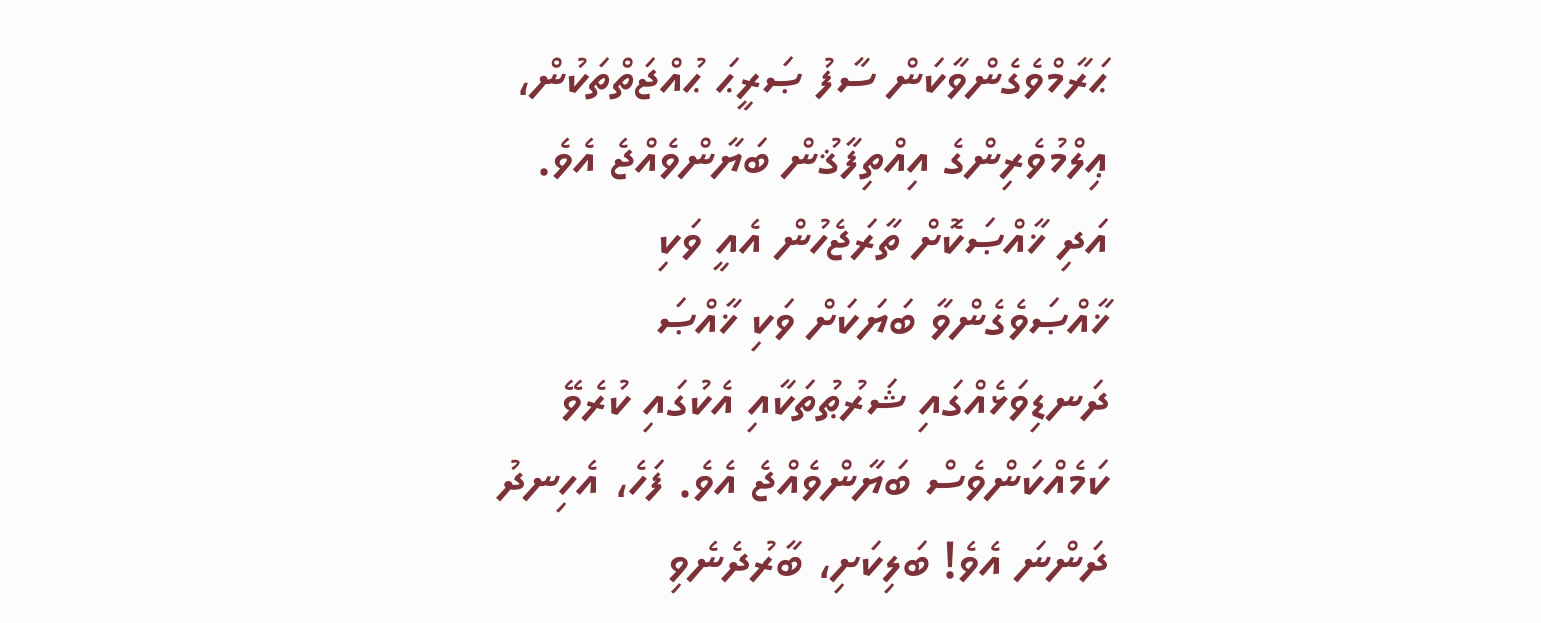ޙަރާމްވެގެންވާކަން ސާފު ޞަރީޙަ ޙުއްޖަތްތަކުން، ޢިލްމުވެރިންގެ އިއްތިފާޤުން ބަޔާންވެއްޖެ އެވެ. އަދި ޚާއްޞަކޮށް ތާރަޖެހުން އެއީ ވަކި ޚާއްޞަވެގެންވާ ބަޔަކަށް ވަކި ޚާއްޞަ ދަނޑިވަޅެއްގައި ޝަރުޠުތަކާއި އެކުގައި ކުރެވޭ ކަމެއްކަންވެސް ބަޔާންވެއްޖެ އެވެ. ފަހެ، އެހިނދު ދަންނަ އެވެ! ބަލިކަށި، ބާރުދެނެވި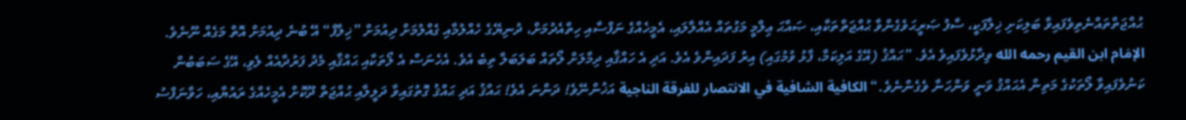ޙުއްޖަތްތައްނެތިވެފައިވާ ބަލިކަށި ޚިލާފަކީ، ސާފު ޞަރީޙަވެގެންވާ ޙުއްޖަތްތަކާއި، ޞައްޙަ ޢިލްމީ މަގުތައް އެއްލާލައި، އެމީހެއްގެ ނަފްސާއި ހިތްއެދުމަށް، ދުނިޔޭގެ ހެއްލުމާއި ގެއްލުމަށް ދިއުމަށް ”ޚިލާފް“ އޭ ބުނެ ދިއުމަށް އޮތް މަގެއް ނޫނެވެ.
الإمَام ابن القيم رحمه الله ވިދާޅުވެފައިވެ އެވެ. ”ޙައްޤު (އޭގެ އަލިކަމާ، ފާޅު ވުމުގައި) އިރު ފަދައިންވެ އެވެ. އަދި އެ ހައްޤާއި ދިމާލަށް ލޯތައް ބަލަބަލާ ތިބެ އެވެ. އެހެނަސް އެ ލޯތަކާއި ޙައްޤާއި މެދު ފަރުދާއެއް ލެވި، އޭގެ ސަބަބުން ކަނުވެފައިވާ ލޯތަކުގެ މަތިން އެޙައްޤު ވަނީ ވަންހަނާ ވެގެންނެވެ.“ الكافية الشافية في الانتصار للفرقة الناجية އަޚުންނޭވެ! ދަންނަ އެވެ! ޙައްޤު އަދި ޙައްޤު ގޮތުގައިވާ ދަލީލާއި ޙުއްޖަތް ދޫކޮށް އެމީހެއްގެ ރައުޔާއި، ހަވާނަފްސު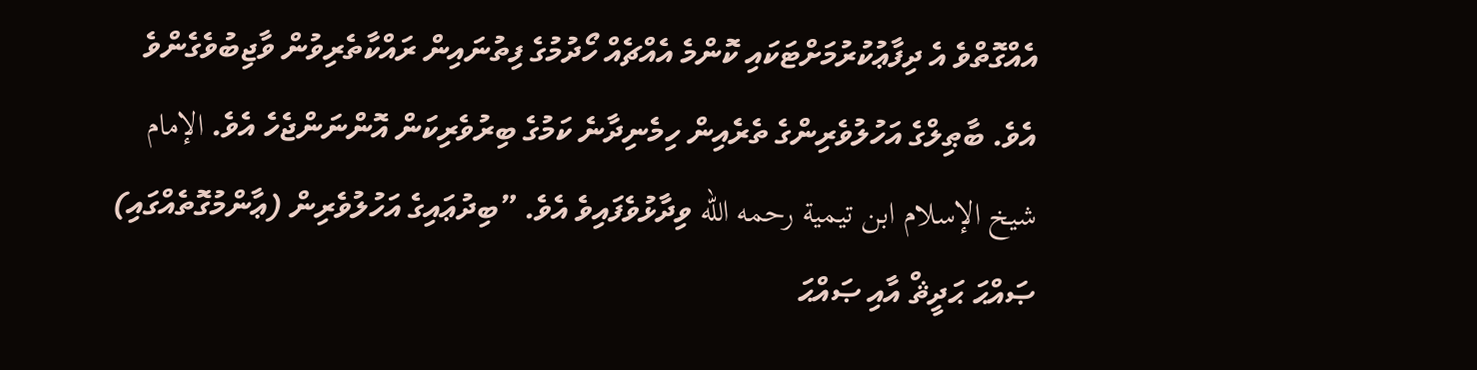އެއްގޮތްވެ އެ ދިފާޢުކުރުމަށްޓަކައި ކޮންމެ އެއްޗެއް ހޯދުމުގެ ފިތުނައިން ރައްކާތެރިވުން ވާޖިބުވެގެންވެ އެވެ. ބާޠިލްގެ އަހުލުވެރިންގެ ތެރެއިން ހިމެނިދާނެ ކަމުގެ ބިރުވެރިކަން އޮންނަންޖެހެ އެވެ. الإمام شيخ الإسلام ابن تيمية رحمه الله ވިދާޅުވެފައިވެ އެވެ. ”ބިދުޢައިގެ އަހުލުވެރިން (ޢާންމުގޮތެއްގައި) ޞައްޙަ ޙަދީޘް އާއި ޞައްޙަ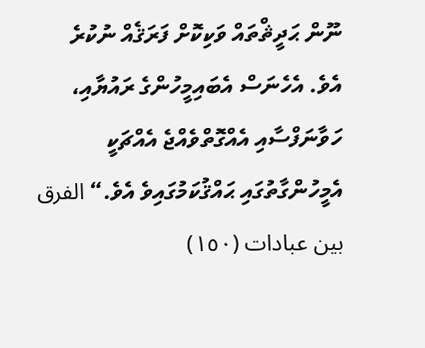ނޫން ޙަދީޘްތައް ވަކިކޮށް ފަރަޤެއް ނުކުރެ އެވެ. އެހެނަސް އެބައިމީހުންގެ ރައުޔާއި، ހަވާނަފްސާއި އެއްގޮތްވެއްޖެ އެއްޗަކީ އެމީހުންގާތުގައި ޙައްޤުކަމުގައިވެ އެވެ.“ الفرق بين عبادات (١٥٠)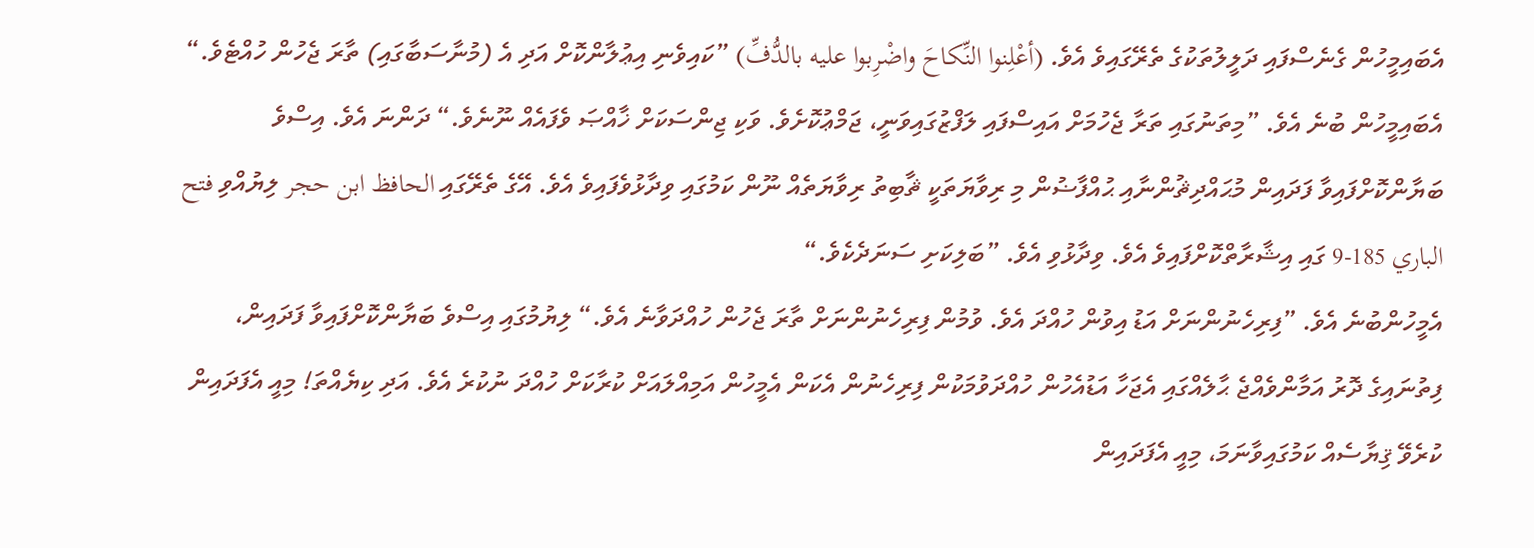އެބައިމީހުން ގެނެސްފައި ދަލީލުތަކުގެ ތެރޭގައިވެ އެވެ. (أعْلِنوا النِّكاحَ واضْرِبوا عليه بالدُّفِّ) ”ކައިވެނި އިޢުލާންކޮށް އަދި އެ (މުނާސަބާގައި) ތާރަ ޖެހުން ހުއްޓެވެ.“ އެބައިމީހުން ބުނެ އެވެ. ”މިތަނުގައި ތަރާ ޖެހުމަށް އައިސްފައި ލަފްޒުގައިވަނީ، ޖަމްޢުކޮށެވެ. ވަކި ޖިންސަކަށް ޚާއްޞަ ވެފައެއް ނޫނެވެ.“ ދަންނަ އެވެ. އިސްވެ ބަޔާންކޮށްފައިވާ ފަދައިން މުޙައްދިޘުންނާއި ޙުއްފާޟުން މި ރިވާޔަތަކީ ޘާބިތު ރިވާޔަތެއް ނޫން ކަމުގައި ވިދާޅުވެފައިވެ އެވެ. އޭގެ ތެރޭގައި الحافظ ابن حجر ލިޔުއްވި فتح الباري 185-9 ގައި އިޝާރާތްކޮށްފައިވެ އެވެ. ވިދާޅުވި އެވެ. ”ބަލިކަށި ސަނަދެކެވެ.“
އެމީހުންބުނެ އެވެ. ”ފިރިހެނުންނަށް އަޑު އިވުން ހުއްދަ އެވެ. ވުމުން ފިރިހެނުންނަށް ތާރަ ޖެހުން ހުއްދަވާނެ އެވެ.“ ލިޔުމުގައި އިސްވެ ބަޔާންކޮށްފައިވާ ފަދައިން، ފިތުނައިގެ ދޮރު އަމާންވެއްޖެ ޙާލެއްގައި އެޖަހާ އަޑުއެހުން ހުއްދަވުމަކުން ފިރިހެނުން އެކަން އެމީހުން އަމިއްލައަށް ކުރާކަށް ހުއްދަ ނުކުރެ އެވެ. އަދި ކިޔެއްތަ! މިއީ އެފަދައިން ކުރެވޭ ޤިޔާސެއް ކަމުގައިވާނަމަ، މިއީ އެފަދައިން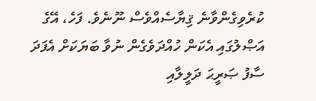ކުރެވިގެންވާނެ ޤިޔާސެއްވެސް ނޫނެވެ. ފަހެ، އޭގެ އަޞްލުގައި އެކަން ހުއްދަވެގެން ނުވާ ބަޔަކަށް އެފަދަ ސާފު ޞަރީޙަ ދަލީލާއި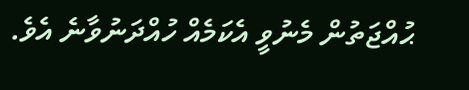ޙުއްޖަތުން މެނުވީ އެކަމެއް ހުއްދަނުވާނެ އެވެ.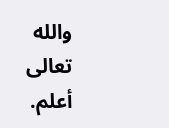والله تعالى أعلم.